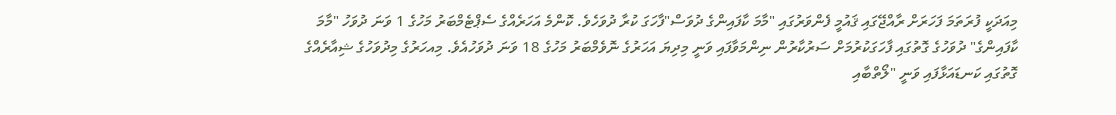މިއަދަކީ ފުރަތަމަ ފަހަރަށް ރާއްޖޭގައި ޤައުމީ ފެންވަރުގައި "މާމަ ކާފައިންގެ ދުވަސް"ފާހަގަ ކުރާ ދުވަހެވެ. ކޮންމެ އަހަރެއްގެ ސެޕްޓެމްބަރު މަހުގެ 1 ވަނަ ދުވަހު "މާމަ ކާފައިންގެ" ދުވަހުގެ ގޮތުގައި ފާހަގަކުރުމަށް ސަރުކާރުން ނިންމަވާފައި ވަނީ މިދިޔަ އަހަރުގެ ނޮވެމްބަރު މަހުގެ 18 ވަނަ ދުވަހުއެވެ. މިއހަރުގެ މިދުވަހުގެ ޝިއާރެއްގެ ގޮތުގައި ކަނޑައަޅާފައި ވަނީ "ލޯތްބާއި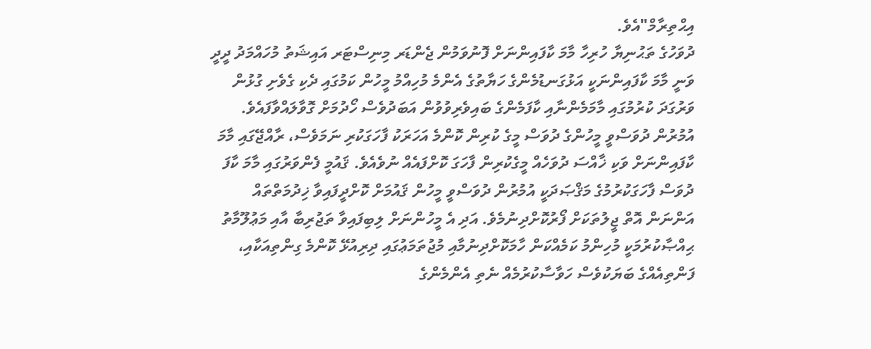އިޙްތިރާމް"އެވެ.
ދުވަހުގެ ތަޙުނިޔާ ހުރިހާ މާމަ ކާފައިންނަށް ފޮނުވަމުން ޖެންޑަރ މިނިސްޓަރ އައިޝަތު މުހައްމަދު ދީދީ ވަނީ މާމަ ކާފައިންނަކީ އަޅުގަނޑުމެންގެ ހަޔާތުގެ އެންމެ މުހިއްމު މީހުން ކަމުގައި ދެކި ގެވެށި ގުޅުން ވަރުގަދަ ކުރުމުގައި މާމަމެންނާއި ކާފަމެންގެ ބައިވެރިވުވުން އަބަދުވެސް ހޯދުމަށް ގޮވާލައްވާފައެވެ.
އުމުރުން ދުވަސްވީ މީހުންގެ ދުވަސް މީގެ ކުރިން ކޮންމެ އަހަރަކު ފާހަގަކުރި ނަމަވެސް، ރާއްޖޭގައި މާމަ ކާފައިންނަށް ވަކި ޚާއްސަ ދުވަހެއް މީގެކުރިން ފާހަގަ ކޮށްފައެއް ނުވެއެވެ. ޤައުމީ ފެންވަރުގައި މާމަ ކާފަ ދުވަސް ފާހަގަކުރުމުގެ މަޤްޞަދަކީ އުމުރުން ދުވަސްވީ މީހުން ޤައުމަށް ކޮށްދީފައިވާ ޚިދުމަތްތައް އަންނަން އޮތް ޖީލުތަކަށް ފޯރުކޮށްދިނުމެވެ. އަދި އެ މީހުންނަށް ލިބިފައިވާ ތަޖުރިބާ އާއި މަޢުލޫމާތު ޙިއްޞާކުރުމަކީ މުހިންމު ކަމެއްކަން ހާމަކޮށްދިނުމާއި މުޖުތަމަޢުގައި ދިރިއުޅޭ ކޮންމެ ގިންތިއަކާއި، ފަންތިއެއްގެ ބަޔަކުވެސް ހަވާސާކުރުމެއް ނެތި އެންމެންގެ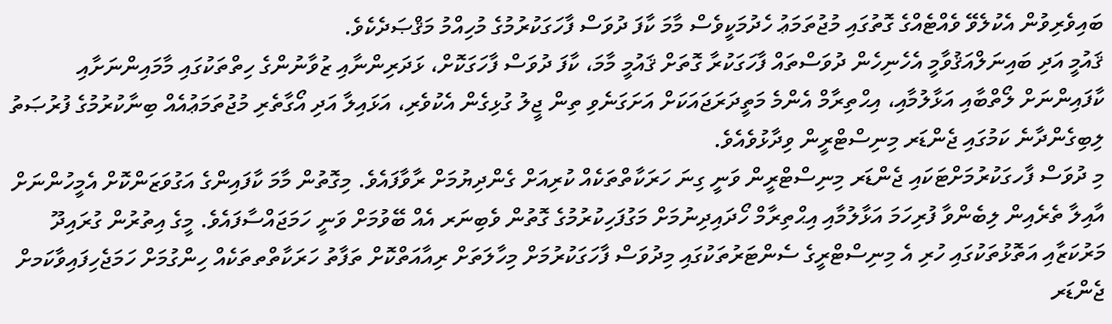ބައިވެރިވުން އެކުލެވޭ ވެއްޓެއްގެ ގޮތުގައި މުޖުތަމަޢު ހެދުމަކީވެސް މާމަ ކާފަ ދުވަސް ފާހަގަކުރުމުގެ މުހިއްމު މަޤްޞަދެކެވެ.
ޤައުމީ އަދި ބައިނަލްއަޤުވާމީ އެހެނިހެން ދުވަސްތައް ފާހަގަކުރާ ގޮތަށް ޤައުމީ މާމަ، ކާފަ ދުވަސް ފާހަގަކޮށް، ޅަދަރިންނާއި ޒުވާނުންގެ ހިތްތަކުގައި މާމައިންނަށާއި ކާފައިންނަށް ލޯތްބާއި އަޅާލުމާއި، އިޙްތިރާމް އެންމެ މަތީދަރަޖައަކަށް އަށަގަނެވި ތިން ޖީލު ގުޅިގެން އެކުވެރި، އަޅައިލާ އަދި އޯގާތެރި މުޖުތަމަޢުއެއް ބިނާކުރުމުގެ ފުރުޞަތު ލިބިގެންދާނެ ކަމުގައި ޖެންޑަރ މިނިސްޓްރީން ވިދާޅުވެއެވެ.
މި ދުވަސް ފާހގަކުރުމަށްޓަކައި ޖެންޑަރ މިނިސްޓްރީން ވަނީ ގިނަ ހަރަކާތްތަކެއް ކުރިއަށް ގެންދިޔުމަށް ރާވާފައެވެ. މިގޮތުން މާމަ ކާފައިންގެ އަގުވަޒަންކޮށް އެމީހުންނަށް އާއިލާ ތެރެއިން ލިބެންވާ ފުރިހަމަ އަޅާލުމާއި އިޙްތިރާމް ހޯދައިދިނުމަށް މަގުފަހިކުރުމުގެ ގޮތުން ވެބިނަރ އެއް ބޭވުމަށް ވަނީ ހަމަޖައްސާފައެވެ. މީގެ އިތުރުން ގުރައިދޫ މަރުކަޒާއި އަތޮޅުތަކުގައި ހުރި އެ މިނިސްޓްރީގެ ސެންޓަރުތަކުގައި މިދުވަސް ފާހަގަކުރުމަށް މިހާލަތަށް ރިއާއަތްކޮށް ތަފާތު ހަރަކާތްތތަކެއް ހިންގުމަށް ހަމަޖެހިފައިވާކަމށް ޖެންޑަރ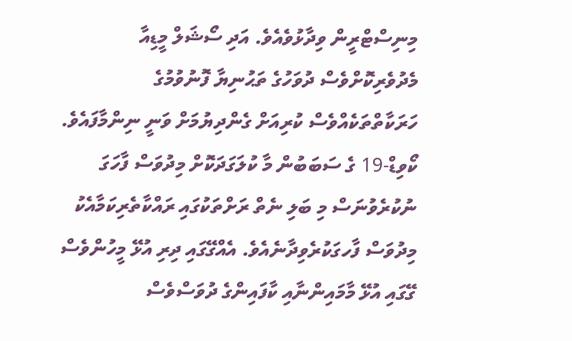މިނިސްޓްރީން ވިދާޅުވެއެވެ. އަދި ސޯޝަލް މީޑިއާ މެދުވެރިކޮށްވެސް ދުވަހުގެ ތަޙުނިޔާ ފޮނުވުމުގެ ހަރަކާތްތަކެއްވެސް ކުރިއަށް ގެންދިޔުމަށް ވަނީ ނިންމާފައެވެ.
ކޯވިޑް-19 ގެ ސަބަބުން މާ ކުލަގަދަކޮށް މިދުވަސް ފާހަގަ ނުކުރެވުނަސް މި ބަލި ނެތް ރަށްތަކުގައި ރައްކާތެރިކަމާއެކު މިދުވަސް ފާހގަކުރެވިދާނެއެވެ. އެއްގޭގައި ދިރި އުޅޭ މީހުންވެސް ގޭގައި އުޅޭ މާމައިންނާއި ކާފައިންގެ ދުވަސްވެސް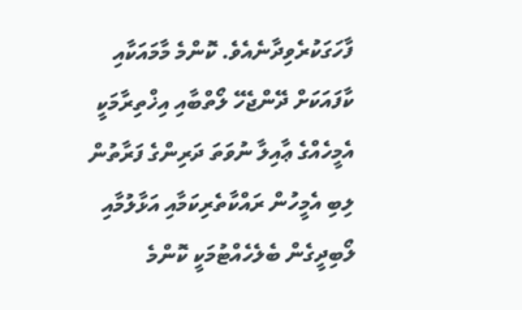ފާހަގަކުރެވިދާނެއެވެ. ކޮންމެ މާމައަކާއި ކާފައަކަށް ދޭންޖެހޭ ލޯތްބާއި އިޚްތިރާމަކީ އެމީހެއްގެ ޢާއިލާ ނުވަތަ ދަރިންގެ ފަރާތުން ލިބި އެމީހުން ރައްކާތެރިކަމާއި އަޅާލުމާއި ލޯބިދީގެން ބެލެހެއްޓުމަކީ ކޮންމެ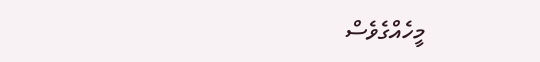މީހެއްގެވެސް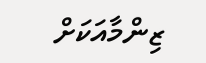ޒިންމާއަކަށް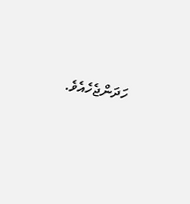ހަދަންޖެހެއެވެ.